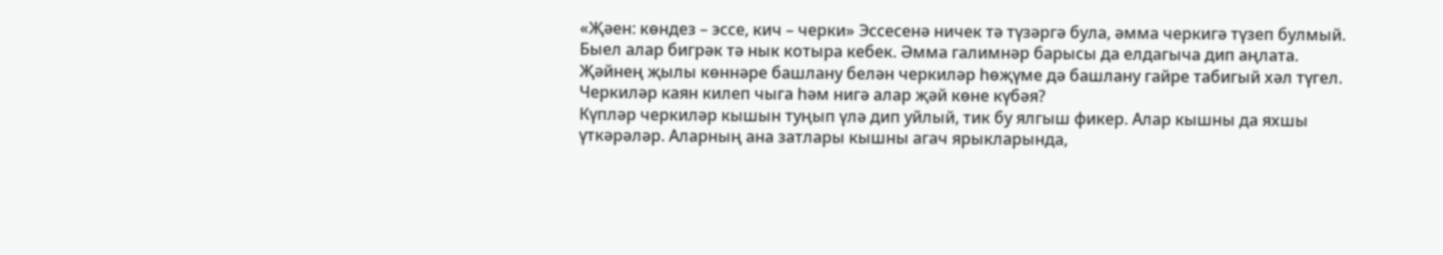«Җәен: көндез – эссе, кич – черки» Эссесенә ничек тә түзәргә була, әмма черкигә түзеп булмый. Быел алар бигрәк тә нык котыра кебек. Әмма галимнәр барысы да елдагыча дип аңлата. Җәйнең җылы көннәре башлану белән черкиләр һөҗүме дә башлану гайре табигый хәл түгел.
Черкиләр каян килеп чыга һәм нигә алар җәй көне күбәя?
Күпләр черкиләр кышын туңып үлә дип уйлый, тик бу ялгыш фикер. Алар кышны да яхшы үткәрәләр. Аларның ана затлары кышны агач ярыкларында,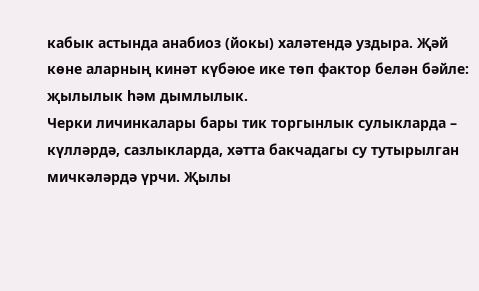кабык астында анабиоз (йокы) халәтендә уздыра. Җәй көне аларның кинәт күбәюе ике төп фактор белән бәйле: җылылык һәм дымлылык.
Черки личинкалары бары тик торгынлык сулыкларда – күлләрдә, сазлыкларда, хәтта бакчадагы су тутырылган мичкәләрдә үрчи. Җылы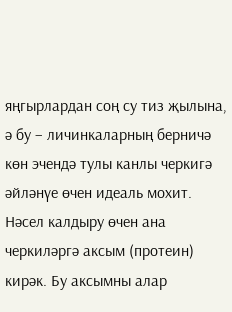яңгырлардан соң су тиз җылына, ә бу – личинкаларның берничә көн эчендә тулы канлы черкигә әйләнүе өчен идеаль мохит. Нәсел калдыру өчен ана черкиләргә аксым (протеин) кирәк. Бу аксымны алар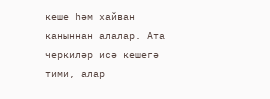кеше һәм хайван каныннан алалар. Ата черкиләр исә кешегә тими, алар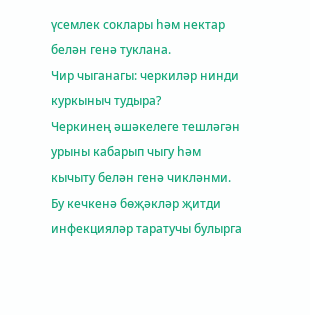үсемлек соклары һәм нектар белән генә туклана.
Чир чыганагы: черкиләр нинди куркыныч тудыра?
Черкинең әшәкелеге тешләгән урыны кабарып чыгу һәм кычыту белән генә чикләнми. Бу кечкенә бөҗәкләр җитди инфекцияләр таратучы булырга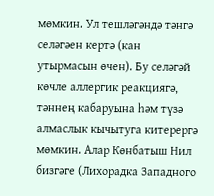мөмкин. Ул тешләгәндә тәнгә селәгәен кертә (кан утырмасын өчен). Бу селәгәй көчле аллергик реакциягә, тәннең кабаруына һәм түзә алмаслык кычытуга китерергә мөмкин. Алар Көнбатыш Нил бизгәге (Лихорадка Западного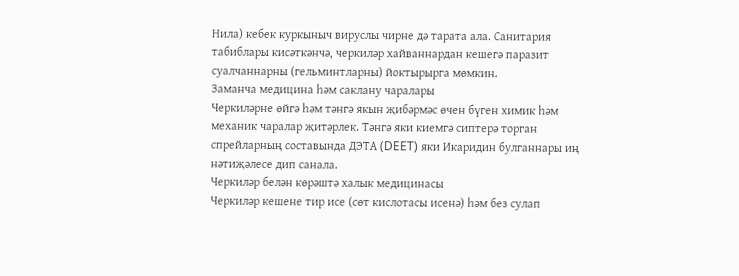Нила) кебек куркыныч вируслы чирне дә тарата ала. Санитария табиблары кисәткәнчә, черкиләр хайваннардан кешегә паразит суалчаннарны (гельминтларны) йоктырырга мөмкин.
Заманча медицина һәм саклану чаралары
Черкиләрне өйгә һәм тәнгә якын җибәрмәс өчен бүген химик һәм механик чаралар җитәрлек. Тәнгә яки киемгә сиптерә торган спрейларның составында ДЭТА (DEET) яки Икаридин булганнары иң нәтиҗәлесе дип санала.
Черкиләр белән көрәштә халык медицинасы
Черкиләр кешене тир исе (сөт кислотасы исенә) һәм без сулап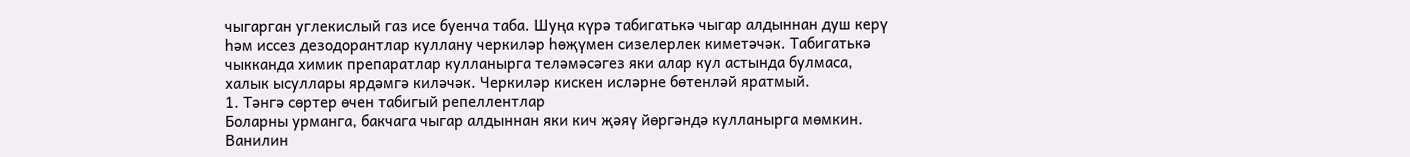чыгарган углекислый газ исе буенча таба. Шуңа күрә табигатькә чыгар алдыннан душ керү һәм иссез дезодорантлар куллану черкиләр һөҗүмен сизелерлек киметәчәк. Табигатькә чыкканда химик препаратлар кулланырга теләмәсәгез яки алар кул астында булмаса, халык ысуллары ярдәмгә киләчәк. Черкиләр кискен исләрне бөтенләй яратмый.
1. Тәнгә сөртер өчен табигый репеллентлар
Боларны урманга, бакчага чыгар алдыннан яки кич җәяү йөргәндә кулланырга мөмкин.
Ванилин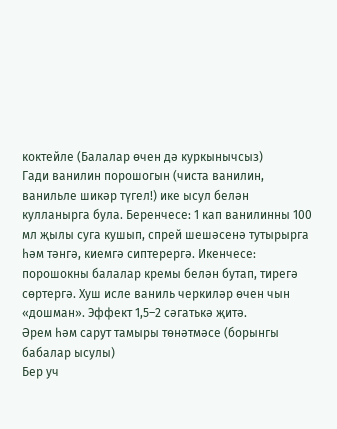коктейле (Балалар өчен дә куркынычсыз)
Гади ванилин порошогын (чиста ванилин, ванильле шикәр түгел!) ике ысул белән кулланырга була. Беренчесе: 1 кап ванилинны 100 мл җылы суга кушып, спрей шешәсенә тутырырга һәм тәнгә, киемгә сиптерергә. Икенчесе: порошокны балалар кремы белән бутап, тирегә сөртергә. Хуш исле ваниль черкиләр өчен чын «дошман». Эффект 1,5–2 сәгатькә җитә.
Әрем һәм сарут тамыры төнәтмәсе (борынгы бабалар ысулы)
Бер уч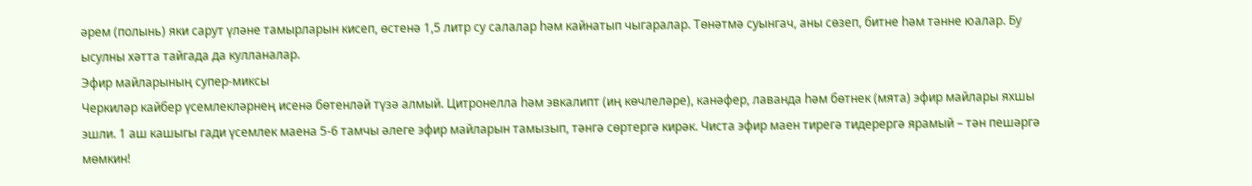әрем (полынь) яки сарут үләне тамырларын кисеп, өстенә 1,5 литр су салалар һәм кайнатып чыгаралар. Төнәтмә суынгач, аны сөзеп, битне һәм тәнне юалар. Бу ысулны хәтта тайгада да кулланалар.
Эфир майларының супер-миксы
Черкиләр кайбер үсемлекләрнең исенә бөтенләй түзә алмый. Цитронелла һәм эвкалипт (иң көчлеләре), канәфер, лаванда һәм бөтнек (мята) эфир майлары яхшы эшли. 1 аш кашыгы гади үсемлек маена 5-6 тамчы әлеге эфир майларын тамызып, тәнгә сөртергә кирәк. Чиста эфир маен тирегә тидерергә ярамый – тән пешәргә мөмкин!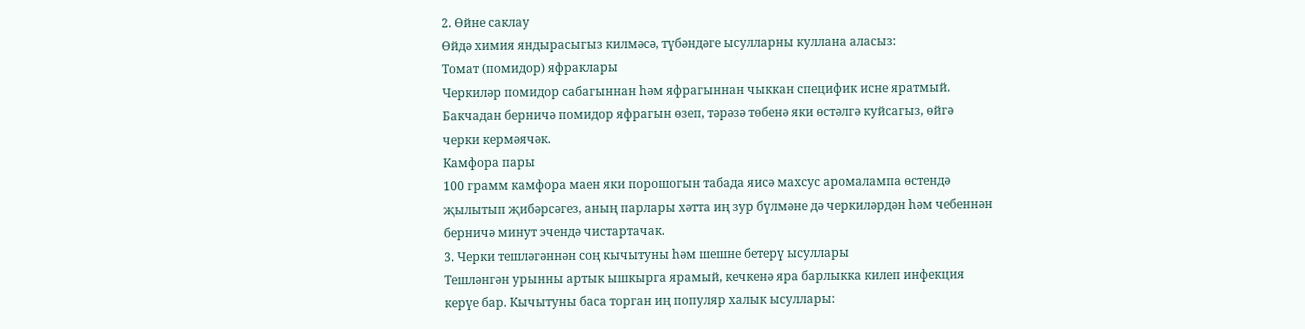2. Өйне саклау
Өйдә химия яндырасыгыз килмәсә, түбәндәге ысулларны куллана аласыз:
Томат (помидор) яфраклары
Черкиләр помидор сабагыннан һәм яфрагыннан чыккан специфик исне яратмый. Бакчадан берничә помидор яфрагын өзеп, тәрәзә төбенә яки өстәлгә куйсагыз, өйгә черки кермәячәк.
Камфора пары
100 грамм камфора маен яки порошогын табада яисә махсус аромалампа өстендә җылытып җибәрсәгез, аның парлары хәтта иң зур бүлмәне дә черкиләрдән һәм чебеннән берничә минут эчендә чистартачак.
3. Черки тешләгәннән соң кычытуны һәм шешне бетерү ысуллары
Тешләнгән урынны артык ышкырга ярамый, кечкенә яра барлыкка килеп инфекция керүе бар. Кычытуны баса торган иң популяр халык ысуллары: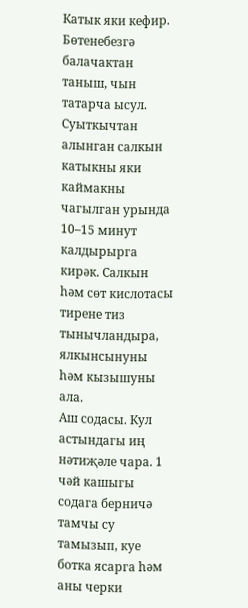Катык яки кефир. Бөтенебезгә балачактан таныш, чын татарча ысул. Суыткычтан алынган салкын катыкны яки каймакны чагылган урында 10–15 минут калдырырга кирәк. Салкын һәм сөт кислотасы тирене тиз тынычландыра, ялкынсынуны һәм кызышуны ала.
Аш содасы. Кул астындагы иң нәтиҗәле чара. 1 чәй кашыгы содага берничә тамчы су тамызып, куе ботка ясарга һәм аны черки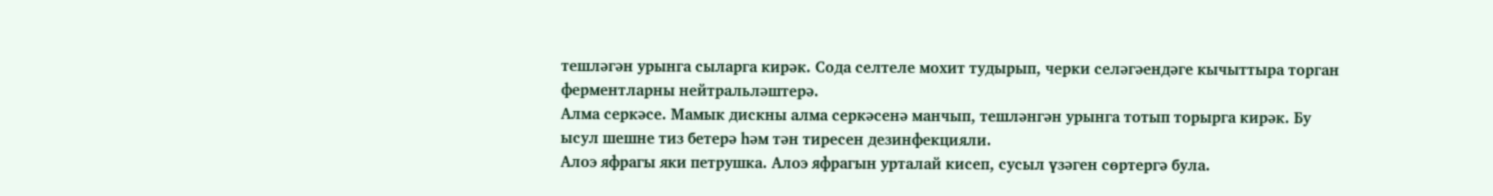тешләгән урынга сыларга кирәк. Сода селтеле мохит тудырып, черки селәгәендәге кычыттыра торган ферментларны нейтральләштерә.
Алма серкәсе. Мамык дискны алма серкәсенә манчып, тешләнгән урынга тотып торырга кирәк. Бу ысул шешне тиз бетерә һәм тән тиресен дезинфекцияли.
Алоэ яфрагы яки петрушка. Алоэ яфрагын урталай кисеп, сусыл үзәген сөртергә була.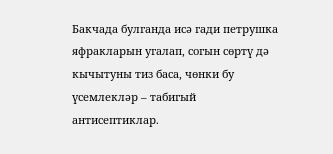Бакчада булганда исә гади петрушка яфракларын угалап, согын сөртү дә кычытуны тиз баса, чөнки бу үсемлекләр – табигый антисептиклар.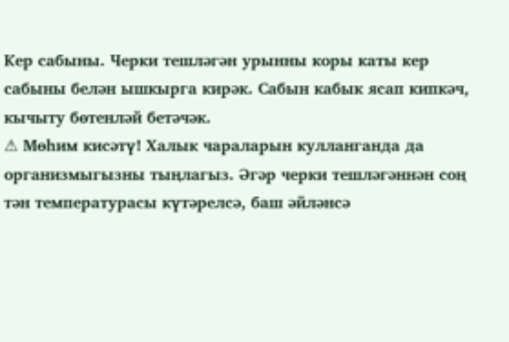Кер сабыны. Черки тешләгән урынны коры каты кер сабыны белән ышкырга кирәк. Сабын кабык ясап кипкәч, кычыту бөтенләй бетәчәк.
⚠ Мөһим кисәтү! Халык чараларын кулланганда да организмыгызны тыңлагыз. Әгәр черки тешләгәннән соң тән температурасы күтәрелсә, баш әйләнсә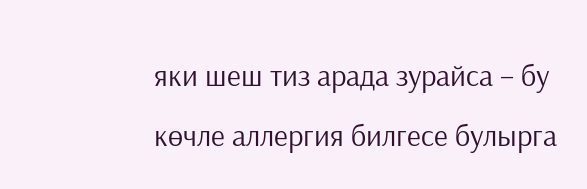яки шеш тиз арада зурайса – бу көчле аллергия билгесе булырга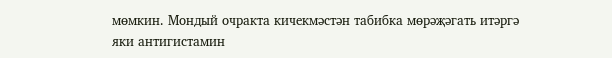мөмкин. Мондый очракта кичекмәстән табибка мөрәҗәгать итәргә яки антигистамин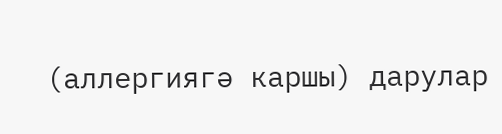(аллергиягә каршы) дарулар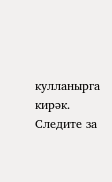кулланырга кирәк.
Следите за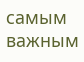самым важным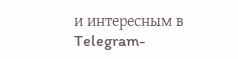и интересным в Telegram-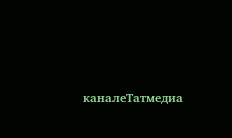каналеТатмедиа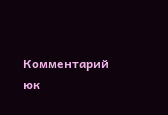Комментарий юк